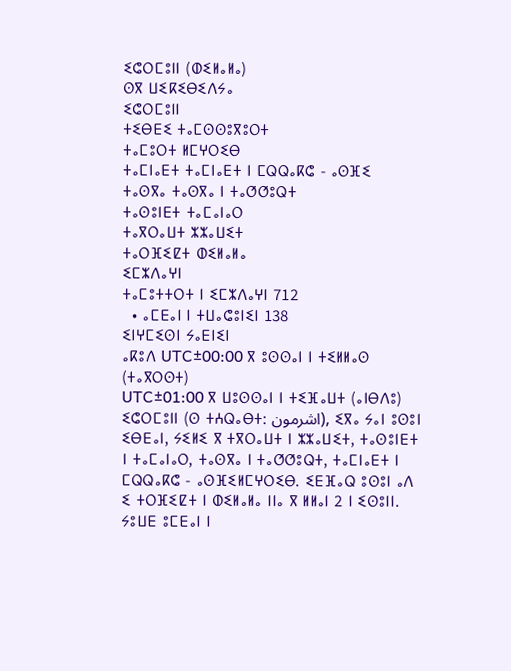ⵉⵛⵔⵎⵓⵏⵏ (ⵀⵉⵍⴰⵍⴰ)
ⵙⴳ ⵡⵉⴽⵉⴱⵉⴷⵢⴰ
ⵉⵛⵔⵎⵓⵏⵏ
ⵜⵉⴱⴹⵉ ⵜⴰⵎⵙⵙⵓⴳⵓⵔⵜ
ⵜⴰⵎⵓⵔⵜ ⵍⵎⵖⵔⵉⴱ
ⵜⴰⵎⵏⴰⴹⵜ ⵜⴰⵎⵏⴰⴹⵜ ⵏ ⵎⵕⵕⴰⴽⵛ - ⴰⵙⴼⵉ
ⵜⴰⵙⴳⴰ ⵜⴰⵙⴳⴰ ⵏ ⵜⴰⵚⵚⵓⵕⵜ
ⵜⴰⵙⵓⵏⴹⵜ ⵜⴰⵎⴰⵏⴰⵔ
ⵜⴰⴳⵔⴰⵡⵜ ⵣⵣⴰⵡⵉⵜ
ⵜⴰⵔⴼⵉⵇⵜ ⵀⵉⵍⴰⵍⴰ
ⵉⵎⵣⴷⴰⵖⵏ
ⵜⴰⵎⵓⵜⵜⵔⵜ ⵏ ⵉⵎⵣⴷⴰⵖⵏ 712
  • ⴰⵎⴹⴰⵏ ⵏ ⵜⵡⴰⵛⵓⵏⵉⵏ 138
ⵉⵏⵖⵎⵉⵙⵏ ⵢⴰⴹⵏⵉⵏ
ⴰⴽⵓⴷ UTC±00:00 ⴳ ⵓⵙⵙⴰⵏ ⵏ ⵜⵉⵍⵍⴰⵙ (ⵜⴰⴳⵔⵙⵜ)
UTC±01:00 ⴳ ⵡⵓⵙⵙⴰⵏ ⵏ ⵜⵉⴼⴰⵡⵜ (ⴰⵏⴱⴷⵓ)
ⵉⵛⵔⵎⵓⵏⵏ (ⵙ ⵜⵄⵕⴰⴱⵜ: اشرمون), ⵉⴳⴰ ⵢⴰⵏ ⵓⵙⵓⵏ ⵉⴱⴹⴰⵏ, ⵢⵉⵍⵉ ⴳ ⵜⴳⵔⴰⵡⵜ ⵏ ⵣⵣⴰⵡⵉⵜ, ⵜⴰⵙⵓⵏⴹⵜ ⵏ ⵜⴰⵎⴰⵏⴰⵔ, ⵜⴰⵙⴳⴰ ⵏ ⵜⴰⵚⵚⵓⵕⵜ, ⵜⴰⵎⵏⴰⴹⵜ ⵏ ⵎⵕⵕⴰⴽⵛ - ⴰⵙⴼⵉⵍⵎⵖⵔⵉⴱ. ⵉⴹⴼⴰⵕ ⵓⵙⵓⵏ ⴰⴷ ⵉ ⵜⵔⴼⵉⵇⵜ ⵏ ⵀⵉⵍⴰⵍⴰ ⵏⵏⴰ ⴳ ⵍⵍⴰⵏ 2 ⵏ ⵉⵙⵓⵏⵏ. ⵢⵓⵡⴹ ⵓⵎⴹⴰⵏ ⵏ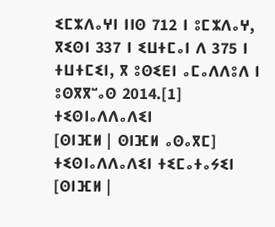ⵉⵎⵣⴷⴰⵖⵏ ⵏⵏⵙ 712 ⵏ ⵓⵎⵣⴷⴰⵖ, ⴳⵉⵙⵏ 337 ⵏ ⵉⵡⵜⵎⴰⵏ ⴷ 375 ⵏ ⵜⵡⵜⵎⵉⵏ, ⴳ ⵓⵙⵉⴹⵏ ⴰⵎⴰⴷⴷⵓⴷ ⵏ ⵓⵙⴳⴳⵯⴰⵙ 2014.[1]
ⵜⵉⵙⵏⴰⴷⴷⴰⴷⵉⵏ
[ⵙⵏⴼⵍ | ⵙⵏⴼⵍ ⴰⵙⴰⴳⵎ]
ⵜⵉⵙⵏⴰⴷⴷⴰⴷⵉⵏ ⵜⵉⵎⴰⵜⴰⵢⵉⵏ
[ⵙⵏⴼⵍ |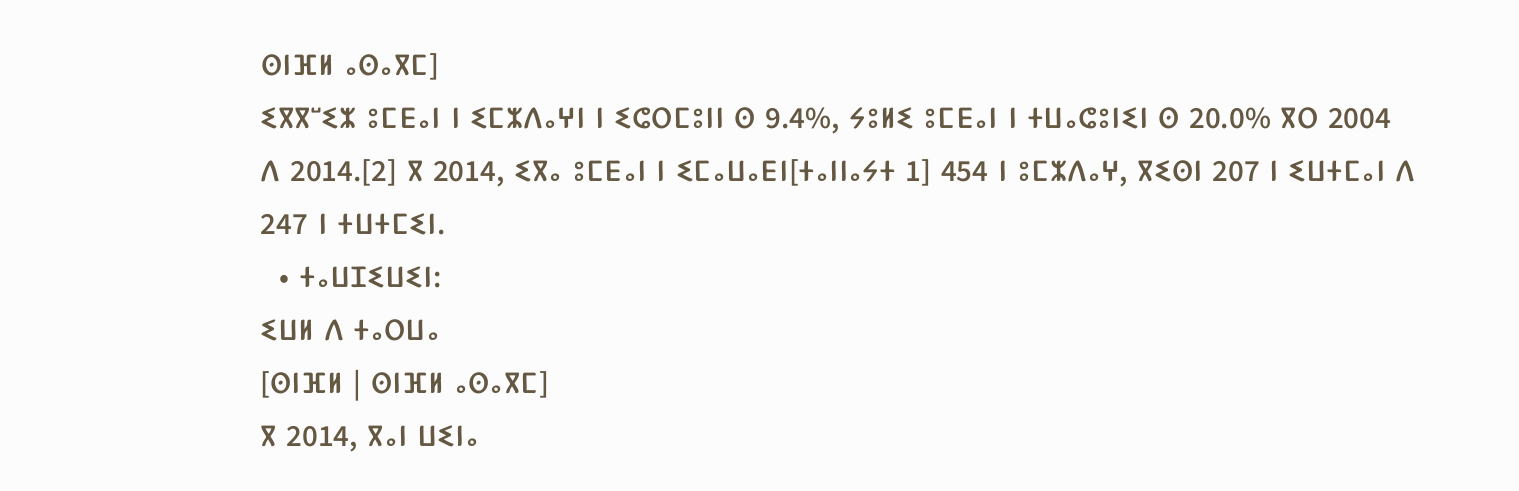ⵙⵏⴼⵍ ⴰⵙⴰⴳⵎ]
ⵉⴳⴳⵯⵉⵣ ⵓⵎⴹⴰⵏ ⵏ ⵉⵎⵣⴷⴰⵖⵏ ⵏ ⵉⵛⵔⵎⵓⵏⵏ ⵙ 9.4%, ⵢⵓⵍⵉ ⵓⵎⴹⴰⵏ ⵏ ⵜⵡⴰⵛⵓⵏⵉⵏ ⵙ 20.0% ⴳⵔ 2004 ⴷ 2014.[2] ⴳ 2014, ⵉⴳⴰ ⵓⵎⴹⴰⵏ ⵏ ⵉⵎⴰⵡⴰⴹⵏ[ⵜⴰⵏⵏⴰⵢⵜ 1] 454 ⵏ ⵓⵎⵣⴷⴰⵖ, ⴳⵉⵙⵏ 207 ⵏ ⵉⵡⵜⵎⴰⵏ ⴷ 247 ⵏ ⵜⵡⵜⵎⵉⵏ.
  • ⵜⴰⵡⵊⵉⵡⵉⵏ:
ⵉⵡⵍ ⴷ ⵜⴰⵔⵡⴰ
[ⵙⵏⴼⵍ | ⵙⵏⴼⵍ ⴰⵙⴰⴳⵎ]
ⴳ 2014, ⴳⴰⵏ ⵡⵉⵏⴰ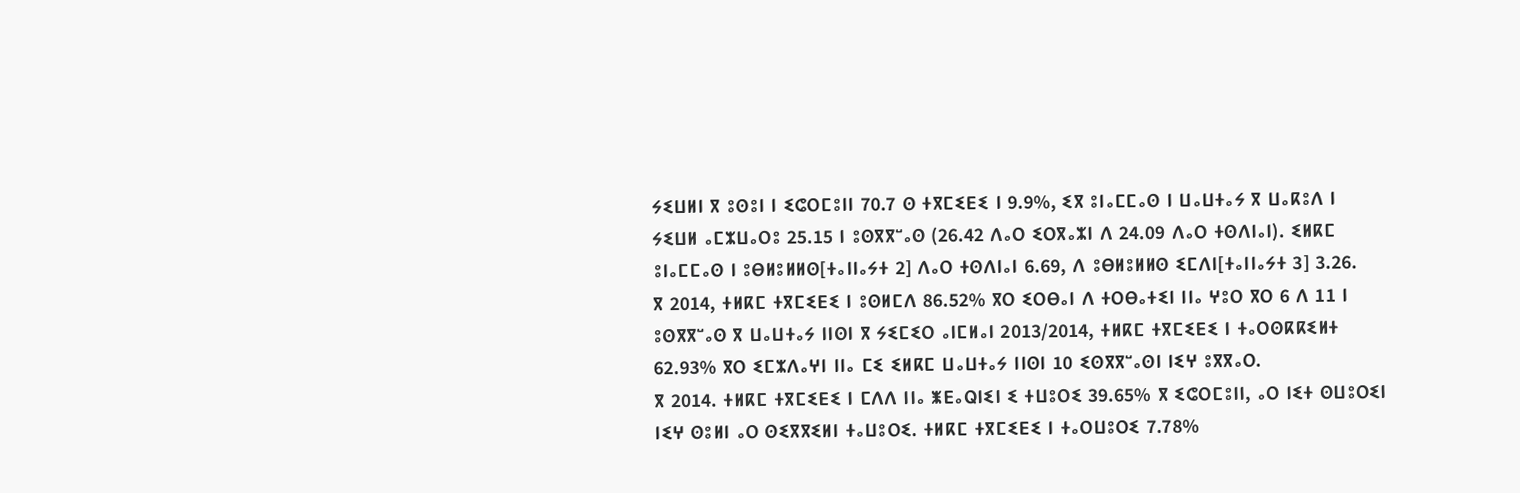ⵢⵉⵡⵍⵏ ⴳ ⵓⵙⵓⵏ ⵏ ⵉⵛⵔⵎⵓⵏⵏ 70.7 ⵙ ⵜⴳⵎⵉⴹⵉ ⵏ 9.9%, ⵉⴳ ⵓⵏⴰⵎⵎⴰⵙ ⵏ ⵡⴰⵡⵜⴰⵢ ⴳ ⵡⴰⴽⵓⴷ ⵏ ⵢⵉⵡⵍ ⴰⵎⵣⵡⴰⵔⵓ 25.15 ⵏ ⵓⵙⴳⴳⵯⴰⵙ (26.42 ⴷⴰⵔ ⵉⵔⴳⴰⵣⵏ ⴷ 24.09 ⴷⴰⵔ ⵜⵙⴷⵏⴰⵏ). ⵉⵍⴽⵎ ⵓⵏⴰⵎⵎⴰⵙ ⵏ ⵓⴱⵍⵓⵍⵍⵙ[ⵜⴰⵏⵏⴰⵢⵜ 2] ⴷⴰⵔ ⵜⵙⴷⵏⴰⵏ 6.69, ⴷ ⵓⴱⵍⵓⵍⵍⵙ ⵉⵎⴷⵏ[ⵜⴰⵏⵏⴰⵢⵜ 3] 3.26.
ⴳ 2014, ⵜⵍⴽⵎ ⵜⴳⵎⵉⴹⵉ ⵏ ⵓⵙⵍⵎⴷ 86.52% ⴳⵔ ⵉⵔⴱⴰⵏ ⴷ ⵜⵔⴱⴰⵜⵉⵏ ⵏⵏⴰ ⵖⵓⵔ ⴳⵔ 6 ⴷ 11 ⵏ ⵓⵙⴳⴳⵯⴰⵙ ⴳ ⵡⴰⵡⵜⴰⵢ ⵏⵏⵙⵏ ⴳ ⵢⵉⵎⵉⵔ ⴰⵏⵎⵍⴰⵏ 2013/2014, ⵜⵍⴽⵎ ⵜⴳⵎⵉⴹⵉ ⵏ ⵜⴰⵔⵙⴽⴽⵉⵍⵜ 62.93% ⴳⵔ ⵉⵎⵣⴷⴰⵖⵏ ⵏⵏⴰ ⵎⵉ ⵉⵍⴽⵎ ⵡⴰⵡⵜⴰⵢ ⵏⵏⵙⵏ 10 ⵉⵙⴳⴳⵯⴰⵙⵏ ⵏⵉⵖ ⵓⴳⴳⴰⵔ.
ⴳ 2014. ⵜⵍⴽⵎ ⵜⴳⵎⵉⴹⵉ ⵏ ⵎⴷⴷ ⵏⵏⴰ ⵥⴹⴰⵕⵏⵉⵏ ⵉ ⵜⵡⵓⵔⵉ 39.65% ⴳ ⵉⵛⵔⵎⵓⵏⵏ, ⴰⵔ ⵏⵉⵜ ⵙⵡⵓⵔⵉⵏ ⵏⵉⵖ ⵙⵓⵍⵏ ⴰⵔ ⵙⵉⴳⴳⵉⵍⵏ ⵜⴰⵡⵓⵔⵉ. ⵜⵍⴽⵎ ⵜⴳⵎⵉⴹⵉ ⵏ ⵜⴰⵔⵡⵓⵔⵉ 7.78%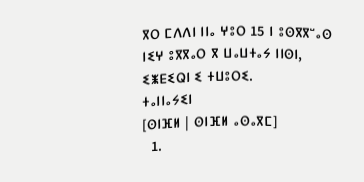ⴳⵔ ⵎⴷⴷⵏ ⵏⵏⴰ ⵖⵓⵔ 15 ⵏ ⵓⵙⴳⴳⵯⴰⵙ ⵏⵉⵖ ⵓⴳⴳⴰⵔ ⴳ ⵡⴰⵡⵜⴰⵢ ⵏⵏⵙⵏ, ⵉⵥⴹⵉⵕⵏ ⵉ ⵜⵡⵓⵔⵉ.
ⵜⴰⵏⵏⴰⵢⵉⵏ
[ⵙⵏⴼⵍ | ⵙⵏⴼⵍ ⴰⵙⴰⴳⵎ]
  1.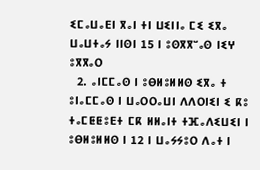ⵉⵎⴰⵡⴰⴹⵏ ⴳⴰⵏ ⵜⵏ ⵡⵉⵏⵏⴰ ⵎⵉ ⵉⴳⴰ ⵡⴰⵡⵜⴰⵢ ⵏⵏⵙⵏ 15 ⵏ ⵓⵙⴳⴳⵯⴰⵙ ⵏⵉⵖ ⵓⴳⴳⴰⵔ
  2. ⴰⵏⵎⵎⴰⵙ ⵏ ⵓⴱⵍⵓⵍⵍⵙ ⵉⴳⴰ ⵜ ⵓⵏⴰⵎⵎⴰⵙ ⵏ ⵡⴰⵔⵔⴰⵡⵏ ⴷⴷⵔⵏⵉⵏ ⵉ ⴽⵓ ⵜⴰⵎⵟⵟⵓⴹⵜ ⵎⴽ ⵍⵍⴰⵏⵜ ⵜⴼⴰⴷⵉⵡⵉⵏ ⵏ ⵓⴱⵍⵓⵍⵍⵙ ⵏ 12 ⵏ ⵡⴰⵢⵢⵓⵔ ⴷⴰⵜ ⵏ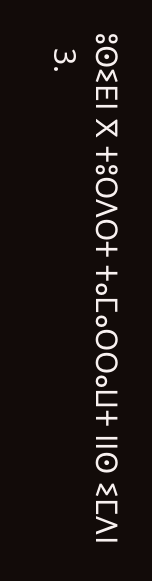ⵓⵙⵉⴹⵏ ⴳ ⵜⵓⵔⴷⵔⵜ ⵜⴰⵎⴰⵔⵔⴰⵡⵜ ⵏⵏⵙ ⵉⵎⴷⵏ
  3.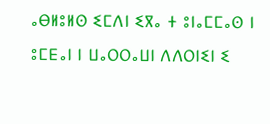ⴰⴱⵍⵓⵍⵙ ⵉⵎⴷⵏ ⵉⴳⴰ ⵜ ⵓⵏⴰⵎⵎⴰⵙ ⵏ ⵓⵎⴹⴰⵏ ⵏ ⵡⴰⵔⵔⴰⵡⵏ ⴷⴷⵔⵏⵉⵏ ⵉ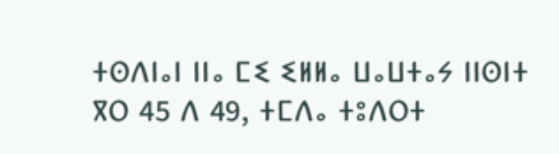ⵜⵙⴷⵏⴰⵏ ⵏⵏⴰ ⵎⵉ ⵉⵍⵍⴰ ⵡⴰⵡⵜⴰⵢ ⵏⵏⵙⵏⵜ ⴳⵔ 45 ⴷ 49, ⵜⵎⴷⴰ ⵜⵓⴷⵔⵜ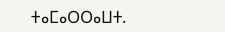ⵜⴰⵎⴰⵔⵔⴰⵡⵜ.